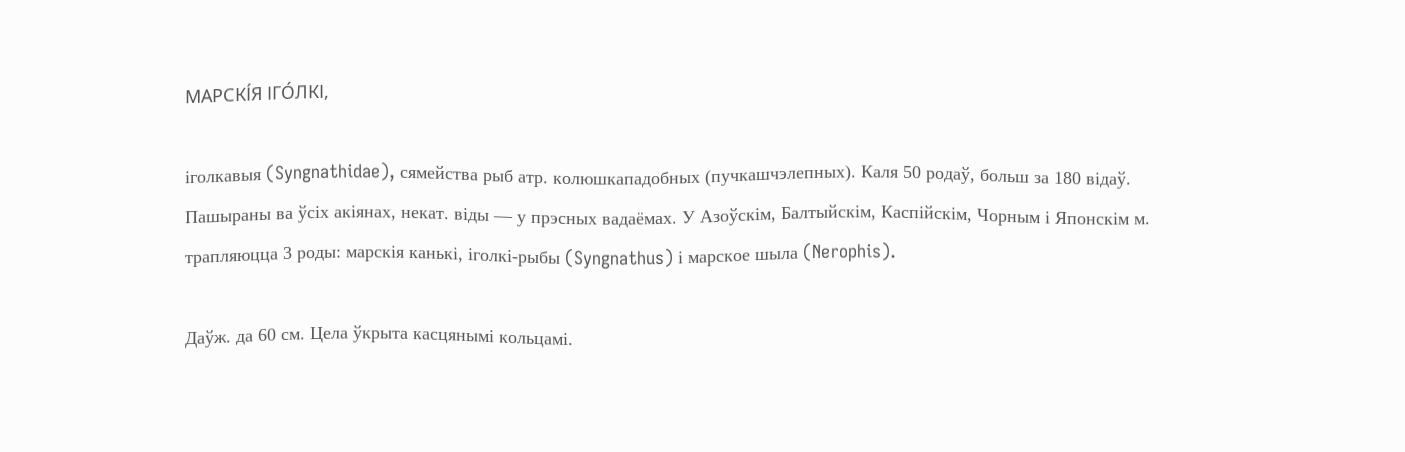МАРСКІ́Я ІГО́ЛКІ,

іголкавыя (Syngnathidae), сямейства рыб атр. колюшкападобных (пучкашчэлепных). Каля 50 родаў, больш за 180 відаў. Пашыраны ва ўсіх акіянах, некат. віды — у прэсных вадаёмах. У Азоўскім, Балтыйскім, Каспійскім, Чорным і Японскім м. трапляюцца 3 роды: марскія канькі, іголкі-рыбы (Syngnathus) і марское шыла (Nerophis).

Даўж. да 60 см. Цела ўкрыта касцянымі кольцамі.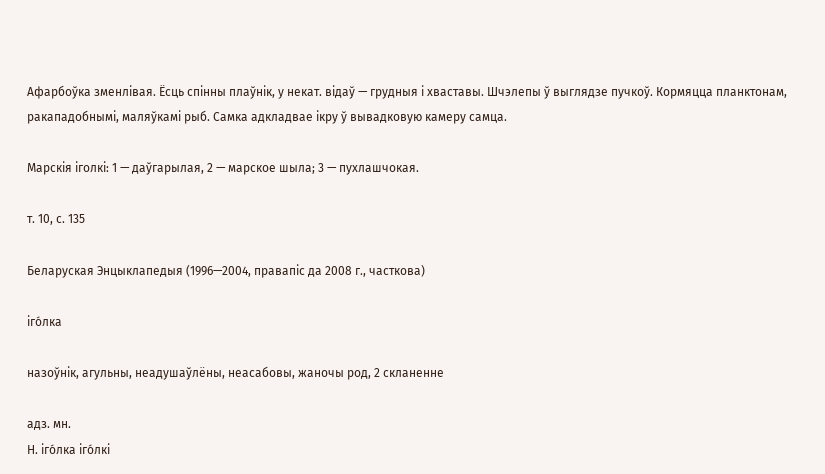Афарбоўка зменлівая. Ёсць спінны плаўнік, у некат. відаў — грудныя і хваставы. Шчэлепы ў выглядзе пучкоў. Кормяцца планктонам, ракападобнымі, маляўкамі рыб. Самка адкладвае ікру ў вывадковую камеру самца.

Марскія іголкі: 1 — даўгарылая, 2 — марское шыла; 3 — пухлашчокая.

т. 10, с. 135

Беларуская Энцыклапедыя (1996—2004, правапіс да 2008 г., часткова)

іго́лка

назоўнік, агульны, неадушаўлёны, неасабовы, жаночы род, 2 скланенне

адз. мн.
Н. іго́лка іго́лкі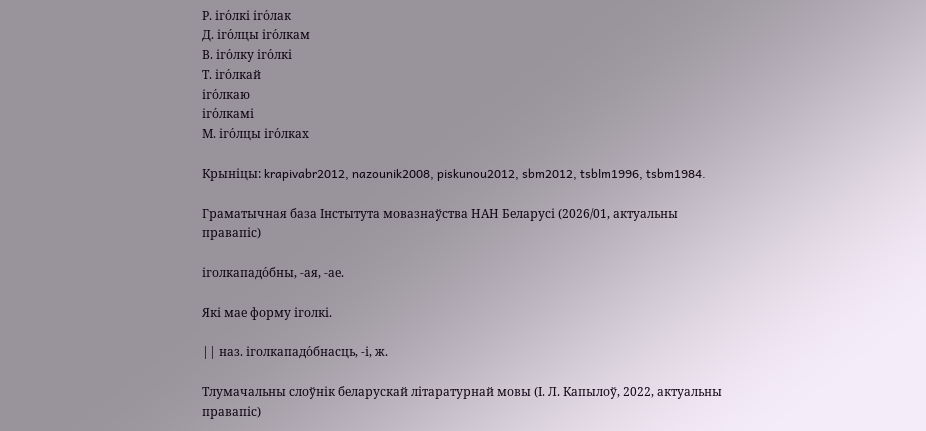Р. іго́лкі іго́лак
Д. іго́лцы іго́лкам
В. іго́лку іго́лкі
Т. іго́лкай
іго́лкаю
іго́лкамі
М. іго́лцы іго́лках

Крыніцы: krapivabr2012, nazounik2008, piskunou2012, sbm2012, tsblm1996, tsbm1984.

Граматычная база Інстытута мовазнаўства НАН Беларусі (2026/01, актуальны правапіс)

іголкападо́бны, -ая, -ае.

Які мае форму іголкі.

|| наз. іголкападо́бнасць, -і, ж.

Тлумачальны слоўнік беларускай літаратурнай мовы (І. Л. Капылоў, 2022, актуальны правапіс)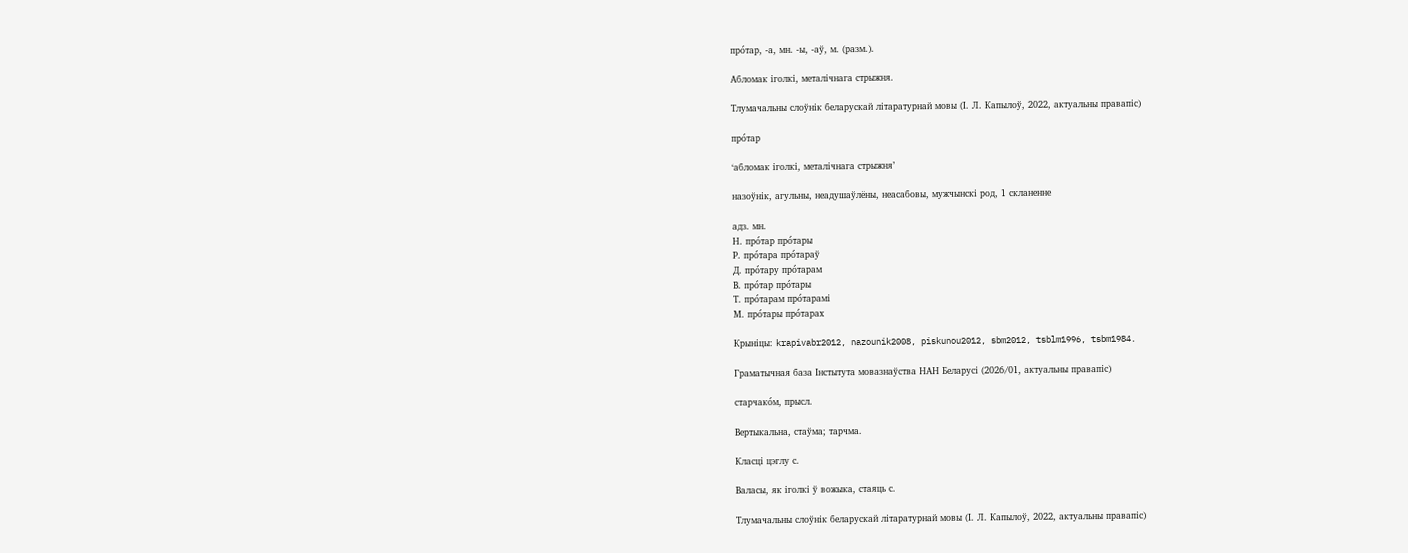про́тар, -а, мн. -ы, -аў, м. (разм.).

Абломак іголкі, металічнага стрыжня.

Тлумачальны слоўнік беларускай літаратурнай мовы (І. Л. Капылоў, 2022, актуальны правапіс)

про́тар

‘абломак іголкі, металічнага стрыжня’

назоўнік, агульны, неадушаўлёны, неасабовы, мужчынскі род, 1 скланенне

адз. мн.
Н. про́тар про́тары
Р. про́тара про́тараў
Д. про́тару про́тарам
В. про́тар про́тары
Т. про́тарам про́тарамі
М. про́тары про́тарах

Крыніцы: krapivabr2012, nazounik2008, piskunou2012, sbm2012, tsblm1996, tsbm1984.

Граматычная база Інстытута мовазнаўства НАН Беларусі (2026/01, актуальны правапіс)

старчако́м, прысл.

Вертыкальна, стаўма; тарчма.

Класці цэглу с.

Валасы, як іголкі ў вожыка, стаяць с.

Тлумачальны слоўнік беларускай літаратурнай мовы (І. Л. Капылоў, 2022, актуальны правапіс)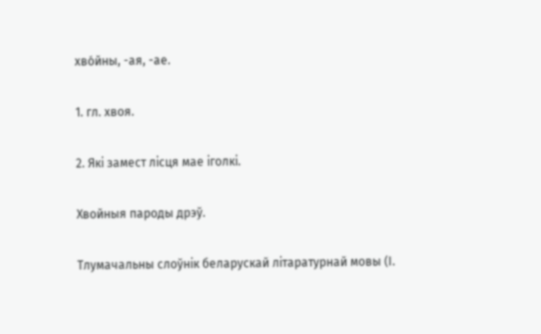хво́йны, -ая, -ае.

1. гл. хвоя.

2. Які замест лісця мае іголкі.

Хвойныя пароды дрэў.

Тлумачальны слоўнік беларускай літаратурнай мовы (І.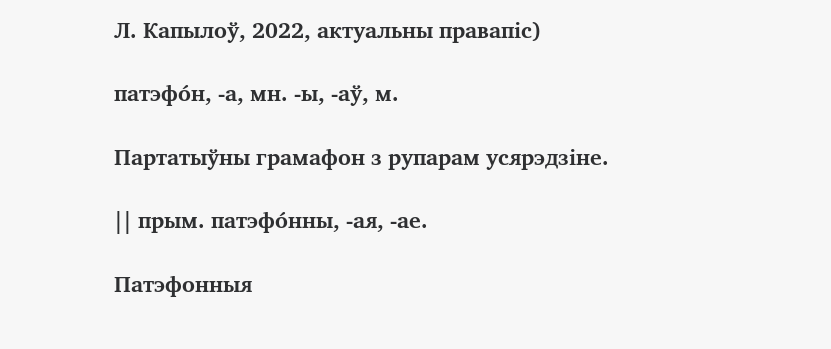Л. Капылоў, 2022, актуальны правапіс)

патэфо́н, -а, мн. -ы, -аў, м.

Партатыўны грамафон з рупарам усярэдзіне.

|| прым. патэфо́нны, -ая, -ае.

Патэфонныя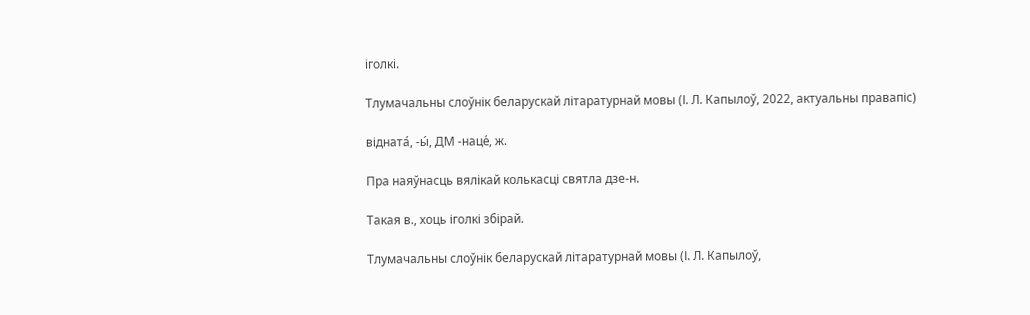іголкі.

Тлумачальны слоўнік беларускай літаратурнай мовы (І. Л. Капылоў, 2022, актуальны правапіс)

відната́, -ы́, ДМ -наце́, ж.

Пра наяўнасць вялікай колькасці святла дзе-н.

Такая в., хоць іголкі збірай.

Тлумачальны слоўнік беларускай літаратурнай мовы (І. Л. Капылоў,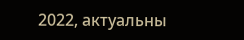2022, актуальны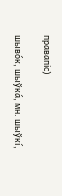правапіс)

шыво́к, шыўка́, мн. шыўкі́,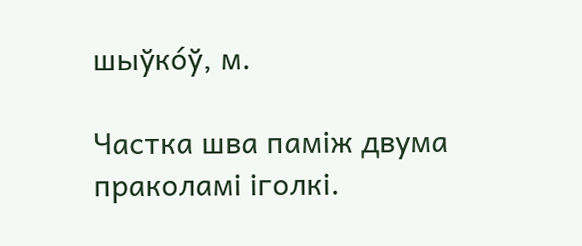шыўко́ў, м.

Частка шва паміж двума праколамі іголкі.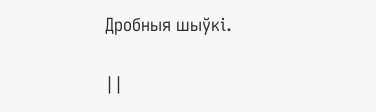Дробныя шыўкі.

||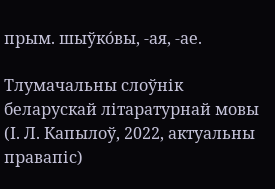прым. шыўко́вы, -ая, -ае.

Тлумачальны слоўнік беларускай літаратурнай мовы (І. Л. Капылоў, 2022, актуальны правапіс)